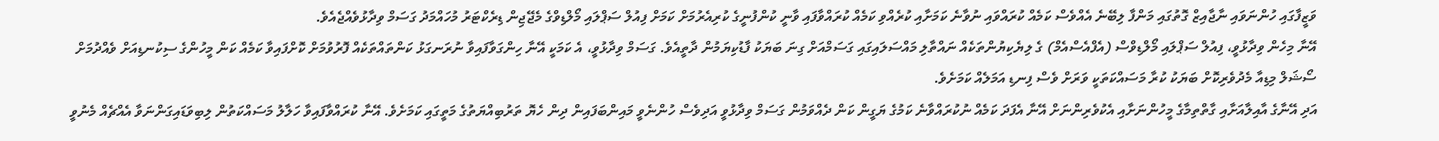ވަޒީފާގައި ހުންނަވައި ނާޖާއިޒް ގޮތުގައި މަންފާ ލިބޭނެ އެއްވެސް ކަމެއް ކުރައްވައި ނުވާނެ ކަމަށާއި ކުރެއްވި ކަމެއް ކުރައްވާފައި ވާނީ ކުންފުނީގެ ކުރިއެރުމަށް ކަމަށް ފިއުލް ސަޕްލައި މޯލްޑިވްގެ މެޖޭޖިން ޑިރެކްޓަރު މުހައްމަދު ގަސަމް ވިދާޅުވެއްޖެއެވެ.
އޭނާ މިހެން ވިދާޅުވީ، ފިއުލް ސަޕްލައި މޯލްޑިވްސް (އެފްއެސްއެމް) ގެ ލިޔެކިޔުންތަކެއް ނައްތާލި މައްސަލައިގައި ގަސަމްއަށް ގިނަ ބަޔަކު ފާޑުކިޔަމުން ދާތީއެވެ. ގަސަމް ވިދާޅުވީ، އެ ކަމަކީ އޭނާ ހިންގަވާފައިވާ ނުރަނގަޅު ކަންތައްތަކެއް ފޮރުވުމަށް ކޮށްފައިވާ ކަމެއް ކަން މީހުންގެ ސިކުނޑިއަށް ވެއްދުމަށް ސޯޝަލް މިޑިއާ މެދުވެރިކޮށް ބަޔަކު ކުރާ މަސައްކަތަކީ ވަރަށް ވެސް ފިނޑި އަމަލެއް ކަމަށެވެ.
އަދި އޭނާގެ އާއިލާއަށާއި ގާތްތިމާގެ މީހުންނަށާއި އެކުވެރިންނަށް އޭނާ އެފަދަ ކަމެއް ނުކުރައްވާނެ ކަމުގެ ޔަގީން ކަން ދެއްވަމުން ގަސަމް ވިދާޅުވީ އަދިވެސް ހުންނެވީ މައިންބަފައިން ދިން ހެޔޮ ތަރުބިއްޔަތުގެ މަތީގައި ކަމަށެވެ. އޭނާ ކުރައްވާފައިވާ ހަލާލު މަސައްކަތުން ލިބިވަޑައިގަންނަވާ އެއްޗެއް މެނުވީ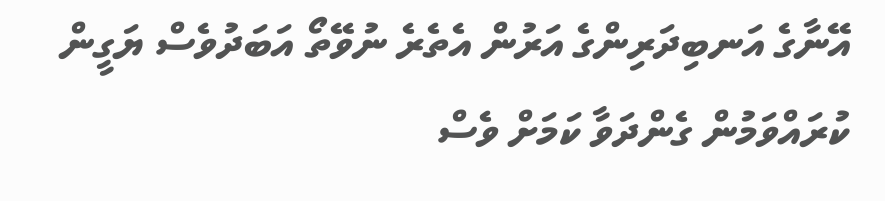އޭނާގެ އަނބިދަރިންގެ އަރުން އެތެރެ ނުވޭތޯ އަބަދުވެސް ޔަގީން ކުރައްވަމުން ގެންދަވާ ކަމަށް ވެސް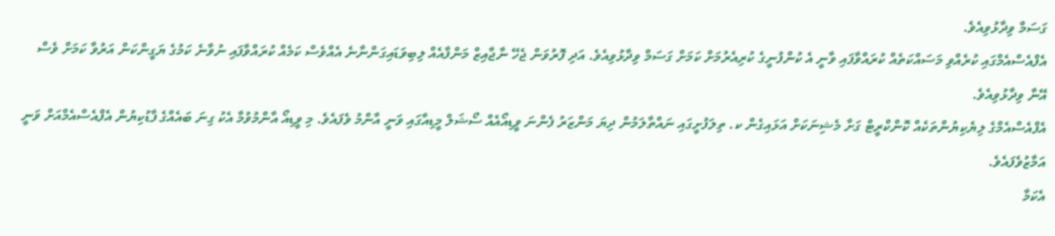ގަސަމް ވިދާޅުވިއެވެ.
އެފްއެސްއެމްގައި ކުރެއްވި މަސައްކަތެއް ކުރައްވާފައި ވާނީ އެ ކުންފުނީގެ ކުރިއެރުމަށް ކަމަށް ގަސަމް ވިދާޅުވިއެވެ. އަދި ފޮރުވަން ޖެހޭ ނާޖާއިޒް މަންފާއެއް ލިބިވަޑައިގަންނާނެ އެއްވެސް ކަމެއް ކުރައްވާފައި ނުވާނެ ކަމުގެ ޔަގީންކަން އަރުވާ ކަމަށް ވެސް އޭނާ ވިދާޅުވިއެވެ.
އެފްއެސްއެމްގެ ލިޔެކިޔުންތަކެއް ކޮންކްރީޓް ގަށާ މެޝިނަކަށް އަޅައިގެން ކ. ތިލަފުށީގައި ނައްތާލަމުން ދިޔަ މަންޒަރު ފެންނަ ވީޑިއޯއެއް ސޯޝަލް މީޑިއާގައި ވަނީ އާންމު ވެފައެވެ. މި ވީޑިއޯ އާންމުވުމާ އެކު ގިނަ ބައެއްގެ ފާޑުކިޔުން އެފްއެސްއެމްއަށް ވަނީ އަމާޒުވެފައެވެ.
އެކަމާ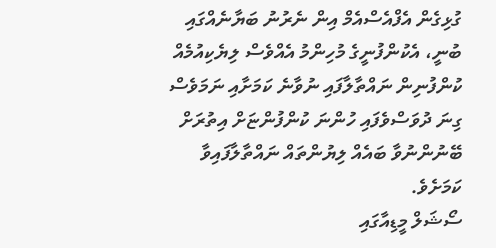ގުޅިގެން އެފްއެސްއެމް އިން ނެރުނު ބަޔާނެއްގައި ބުނީ، އެކުންފުނީގެ މުހިންމު އެއްވެސް ލިޔެކިއުމެއް ކުންފުނިން ނައްތާލާފައި ނުވާނެ ކަމަށާއި ނަމަވެސް ގިނަ ދުވަސްވެފައި ހުންނަ ކުންފުންޏަށް އިތުރަށް ބޭނުންނުވާ ބައެއް ލިޔުންތައް ނައްތާލާފައިވާ ކަމަށެވެ.
ސޯޝަލް މީޑިއާގައި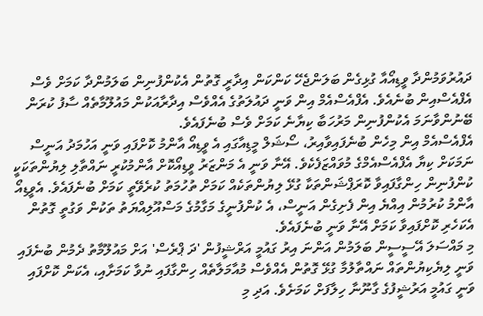ދައުރުވަމުންދާ ވީޑިއޯއާ ގުޅިގެން ބަލަންޖެހޭ ކަންކަން އިދާރީ ގޮތުން އެކުންފުނިން ބަލަމުންދާ ކަމަށް ވެސް އެފްއެސްއިން ބުނެއެވެ. އެފްއެސްއެމް އިން ވަނީ ދައުލަތުގެ އެއްވެސް އިދާރާއަކުން މައުލޫމާތެއް ސާފު ކުރަން ބޭނުންވާނަމަ އެކުންފުނިން މަރުހަބާ ކިޔާނެ ކަމަށް ވެސް ބުނެފައެވެ.
އެފްއެސްއެމް އިން މިހެން ބުނެފައިވާއިރު، ސޯޝަލް މީޑިއާގައި އެ ވީޑިއޯ އާންމު ކޮށްފައި ވަނީ އަހުމަދު އަނީސް ނަމަކަށް ކިޔާ އެފްއެސްއެމްގެ މުވައްޒަފެކެވެ. އޭނާ ވަނީ އެ މަންޒަރު ވީޑިއޯކޮށް އާންމުކުރީ ނައްތާލި ލިޔުންތަކަކީ ކުންފުނިން ހިންގާފައިވާ ކޮރަޕްޝަންތަކާ ގުޅޭ ލިޔުންތަކެއް ކަމަށް ތުހުމަތު ކުރެވޭތީ ކަމަށް ބުނެފައެވެ. އެވީޑިއޯ އާންމު ކުރުމުން އިއްޔެ އިން ފެށިގެން އަނީސް، އެ ކުންފުނީގެ މަގާމުގެ މަސްއޫލިއްޔަތު ތަކުން ވަގުތީ ގޮތުން އެކަހެރި ކޮށްފައިވާ ކަމަށް އޭނާ ވަނީ ބުނެފައެވެ.
މި މައްސަލަ އޭސީސީން ބަލަމުން އަންނަ އިރު ގައުމީ އަރްޝީފުން 'ދަ ޕްރެސް' އަށް މައުލޫމާތު ދެމުން ބުނެފައި ވަނީ ލިޔެކިޔުންތައް ނައްތާލުމާ ގުޅޭ ގޮތުން އެއްވެސް މުއާމަލާތެއް ހިންގާފައި ނުވާ ކަމަށާއި، އެކަން ކޮށްފައި ވަނީ ގައުމީ އަރުޝީފުގެ ގާނޫނާ ހިލާފަށް ކަމަށެވެ. އަދި މި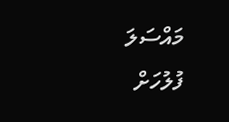މައްސަލަ ފުލުހަށް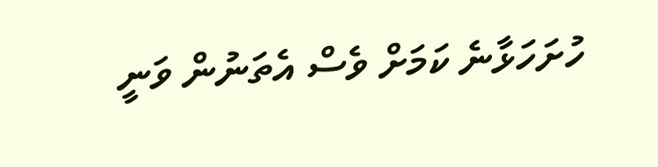ހުށަހަޅާނެ ކަމަށް ވެސް އެތަނުން ވަނީ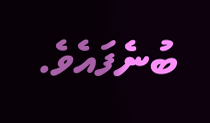ބުނެފައެވެ.